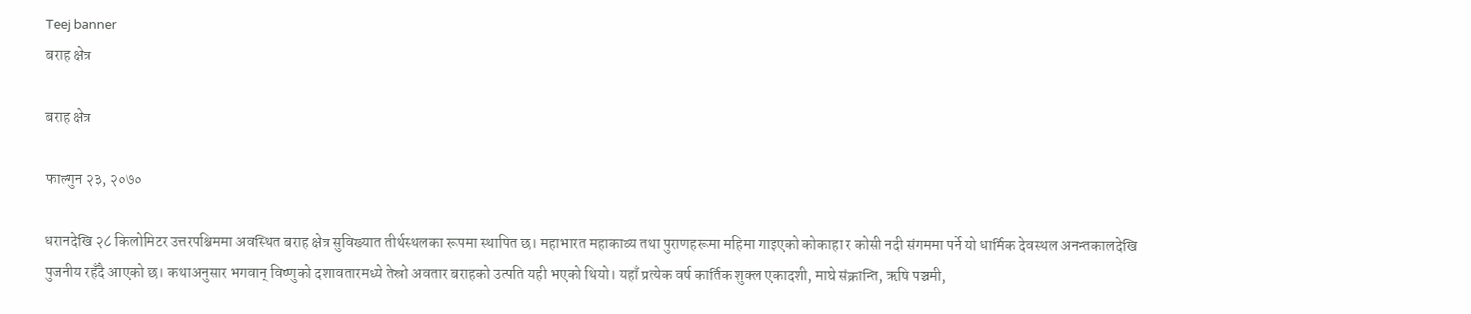Teej banner
बराह क्षेत्र

बराह क्षेत्र

फाल्गुन २३, २०७०

धरानदेखि २८ किलोमिटर उत्तरपश्चिममा अवस्थित बराह क्षेत्र सुविख्यात तीर्थस्थलका रूपमा स्थापित छ। महाभारत महाकाव्य तथा पुराणहरूमा महिमा गाइएको कोकाहा र कोसी नदी संगममा पर्ने यो धार्मिक देवस्थल अनन्तकालदेखि पुजनीय रहँदै आएको छ। कथाअनुसार भगवान् विष्णुको दशावतारमध्ये तेस्रो अवतार बराहको उत्पति यही भएको थियो। यहाँ प्रत्येक वर्ष कार्तिक शुक्ल एकादशी, माघे संक्रान्ति, ऋषि पञ्चमी,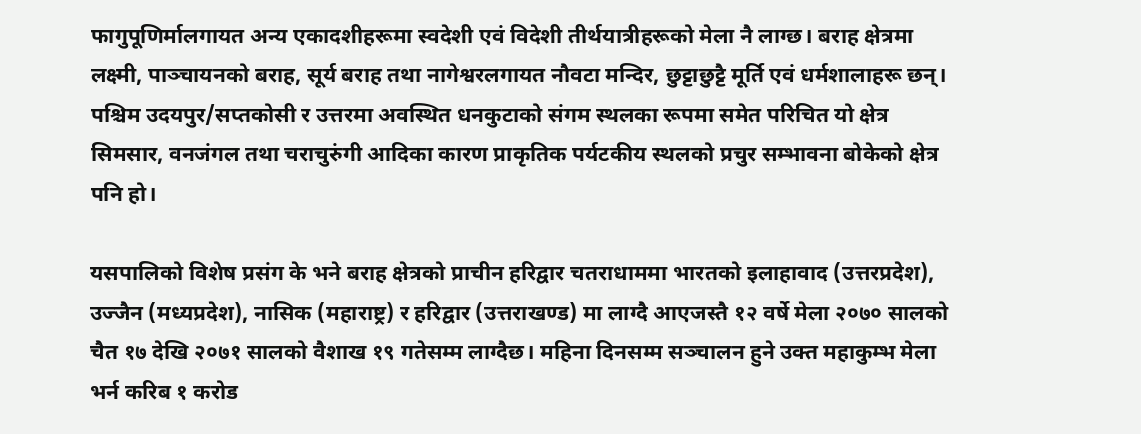फागुपूणिर्मालगायत अन्य एकादशीहरूमा स्वदेशी एवं विदेशी तीर्थयात्रीहरूको मेला नै लाग्छ। बराह क्षेत्रमा लक्ष्मी, पाञ्चायनको बराह, सूर्य बराह तथा नागेश्वरलगायत नौवटा मन्दिर, छुट्टाछुट्टै मूर्ति एवं धर्मशालाहरू छन्। पश्चिम उदयपुर/सप्तकोसी र उत्तरमा अवस्थित धनकुटाको संगम स्थलका रूपमा समेत परिचित यो क्षेत्र सिमसार, वनजंगल तथा चराचुरुंगी आदिका कारण प्राकृतिक पर्यटकीय स्थलको प्रचुर सम्भावना बोकेको क्षेत्र पनि हो।

यसपालिको विशेष प्रसंग के भने बराह क्षेत्रको प्राचीन हरिद्वार चतराधाममा भारतको इलाहावाद (उत्तरप्रदेश), उज्जैन (मध्यप्रदेश), नासिक (महाराष्ट्र) र हरिद्वार (उत्तराखण्ड) मा लाग्दै आएजस्तै १२ वर्षे मेला २०७० सालको चैत १७ देखि २०७१ सालको वैशाख १९ गतेसम्म लाग्दैछ। महिना दिनसम्म सञ्चालन हुने उक्त महाकुम्भ मेला भर्न करिब १ करोड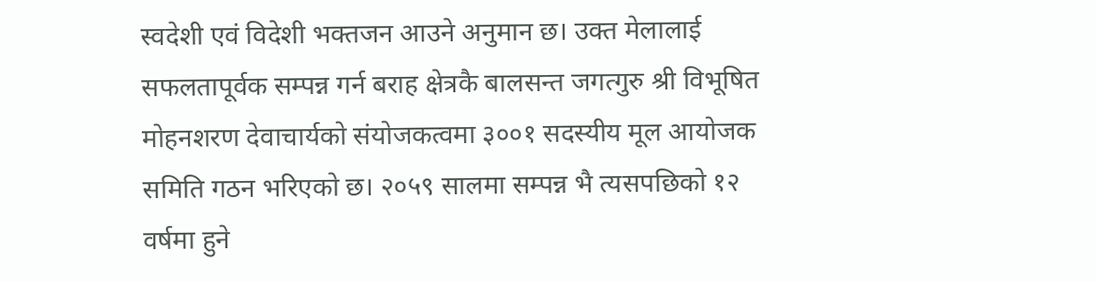स्वदेशी एवं विदेशी भक्तजन आउने अनुमान छ। उक्त मेलालाई सफलतापूर्वक सम्पन्न गर्न बराह क्षेत्रकै बालसन्त जगत्गुरु श्री विभूषित मोहनशरण देवाचार्यको संयोजकत्वमा ३००१ सदस्यीय मूल आयोजक समिति गठन भरिएको छ। २०५९ सालमा सम्पन्न भै त्यसपछिको १२ वर्षमा हुने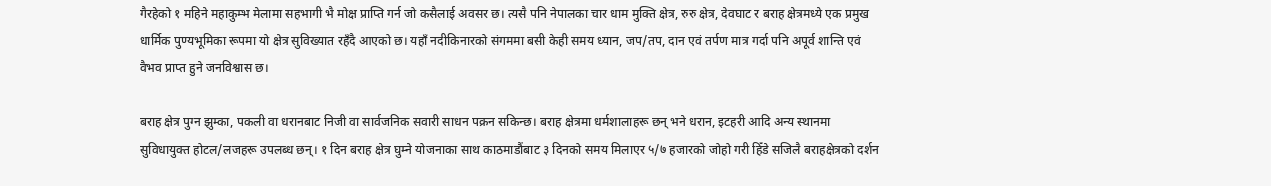गैरहेको १ महिने महाकुम्भ मेलामा सहभागी भै मोक्ष प्राप्ति गर्न जो कसैलाई अवसर छ। त्यसै पनि नेपालका चार धाम मुक्ति क्षेत्र, रुरु क्षेत्र, देवघाट र बराह क्षेत्रमध्ये एक प्रमुख धार्मिक पुण्यभूमिका रूपमा यो क्षेत्र सुविख्यात रहँदै आएको छ। यहाँ नदीकिनारको संगममा बसी केही समय ध्यान, जप/तप, दान एवं तर्पण मात्र गर्दा पनि अपूर्व शान्ति एवं वैभव प्राप्त हुने जनविश्वास छ।

बराह क्षेत्र पुग्न झुम्का, पकली वा धरानबाट निजी वा सार्वजनिक सवारी साधन पक्रन सकिन्छ। बराह क्षेत्रमा धर्मशालाहरू छन् भने धरान, इटहरी आदि अन्य स्थानमा सुविधायुक्त होटल/लजहरू उपलब्ध छन्। १ दिन बराह क्षेत्र घुम्ने योजनाका साथ काठमाडौंबाट ३ दिनको समय मिलाएर ५/७ हजारको जोहो गरी हिँडे सजिलै बराहक्षेत्रको दर्शन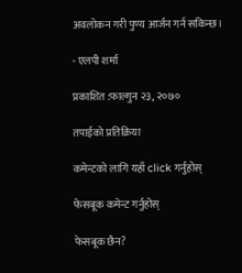अवलोकन गरी पुण्य आर्जन गर्न सकिन्छ।

- एलपी शर्मा

प्रकाशित :फाल्गुन २३, २०७०

तपाईको प्रतिक्रिया

कमेन्टको लागि यहाँ click गर्नुहोस्

फेसबूक कमेन्ट गर्नुहोस्

फेसबूक छैन?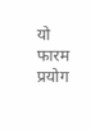यो फारम प्रयोग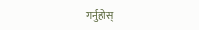गर्नुहोस्